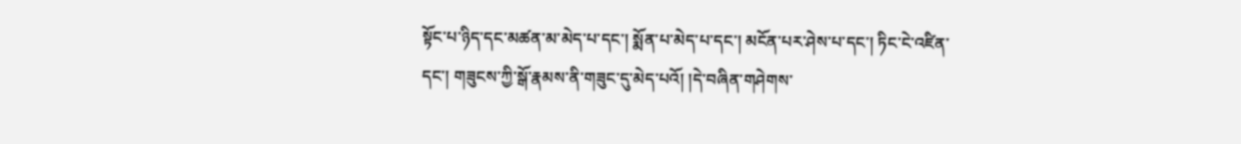སྟོང་པ་ཉིད་དང་མཚན་མ་མེད་པ་དང་། སྨོན་པ་མེད་པ་དང་། མངོན་པར་ཤེས་པ་དང་། ཏིང་ངེ་འཛིན་དང་། གཟུངས་ཀྱི་སྒོ་རྣམས་ནི་གཟུང་དུ་མེད་པའོ། །དེ་བཞིན་གཤེགས་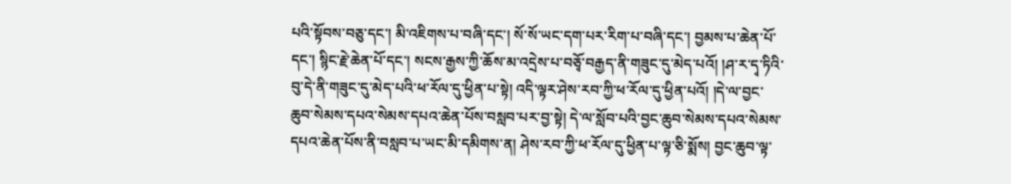པའི་སྟོབས་བཅུ་དང་། མི་འཇིགས་པ་བཞི་དང་། སོ་སོ་ཡང་དག་པར་རིག་པ་བཞི་དང་། བྱམས་པ་ཆེན་པོ་དང་། སྙིང་རྗེ་ཆེན་པོ་དང་། སངས་རྒྱས་ཀྱི་ཆོས་མ་འདྲེས་པ་བཅྭོ་བརྒྱད་ནི་གཟུང་དུ་མེད་པའོ། །ཤ་ར་དྭ་ཏིའི་བུ་དེ་ནི་གཟུང་དུ་མེད་པའི་ཕ་རོལ་དུ་ཕྱིན་པ་སྟེ། འདི་ལྟར་ཤེས་རབ་ཀྱི་ཕ་རོལ་དུ་ཕྱིན་པའོ། །དེ་ལ་བྱང་ཆུབ་སེམས་དཔའ་སེམས་དཔའ་ཆེན་པོས་བསླབ་པར་བྱ་སྟེ། དེ་ལ་སློབ་པའི་བྱང་ཆུབ་སེམས་དཔའ་སེམས་དཔའ་ཆེན་པོས་ནི་བསླབ་པ་ཡང་མི་དམིགས་ན། ཤེས་རབ་ཀྱི་ཕ་རོལ་དུ་ཕྱིན་པ་ལྟ་ཅི་སྨོས། བྱང་ཆུབ་ལྟ་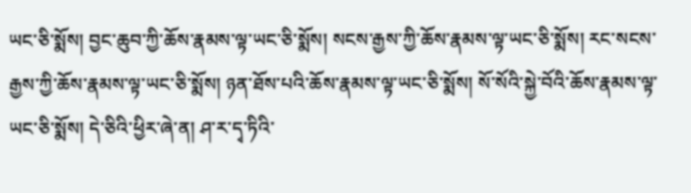ཡང་ཅི་སྨོས། བྱང་ཆུབ་ཀྱི་ཆོས་རྣམས་ལྟ་ཡང་ཅི་སྨོས། སངས་རྒྱས་ཀྱི་ཆོས་རྣམས་ལྟ་ཡང་ཅི་སྨོས། རང་སངས་རྒྱས་ཀྱི་ཆོས་རྣམས་ལྟ་ཡང་ཅི་སྨོས། ཉན་ཐོས་པའི་ཆོས་རྣམས་ལྟ་ཡང་ཅི་སྨོས། སོ་སོའི་སྐྱེ་བོའི་ཆོས་རྣམས་ལྟ་ཡང་ཅི་སྨོས། དེ་ཅིའི་ཕྱིར་ཞེ་ན། ཤ་ར་དྭ་ཏིའི་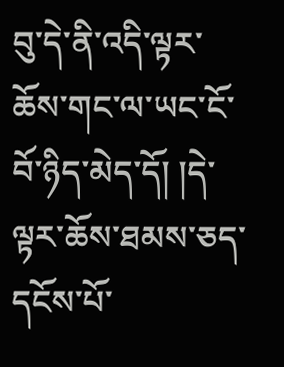བུ་དེ་ནི་འདི་ལྟར་ཆོས་གང་ལ་ཡང་ངོ་བོ་ཉིད་མེད་དོ། །དེ་ལྟར་ཆོས་ཐམས་ཅད་དངོས་པོ་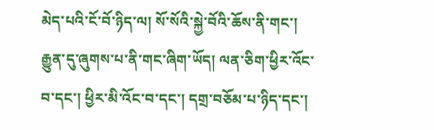མེད་པའི་ངོ་བོ་ཉིད་ལ། སོ་སོའི་སྐྱེ་བོའི་ཆོས་ནི་གང་། རྒྱུན་དུ་ཞུགས་པ་ནི་གང་ཞིག་ཡོད། ལན་ཅིག་ཕྱིར་འོང་བ་དང་། ཕྱིར་མི་འོང་བ་དང་། དགྲ་བཅོམ་པ་ཉིད་དང་།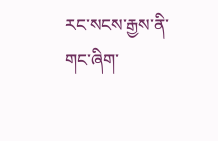རང་སངས་རྒྱས་ནི་གང་ཞིག་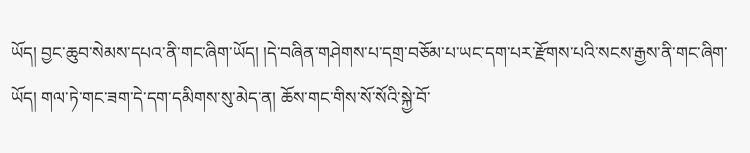ཡོད། བྱང་ཆུབ་སེམས་དཔའ་ནི་གང་ཞིག་ཡོད། །དེ་བཞིན་གཤེགས་པ་དགྲ་བཅོམ་པ་ཡང་དག་པར་རྫོགས་པའི་སངས་རྒྱས་ནི་གང་ཞིག་ཡོད། གལ་ཏེ་གང་ཟག་དེ་དག་དམིགས་སུ་མེད་ན། ཆོས་གང་གིས་སོ་སོའི་སྐྱེ་བོ་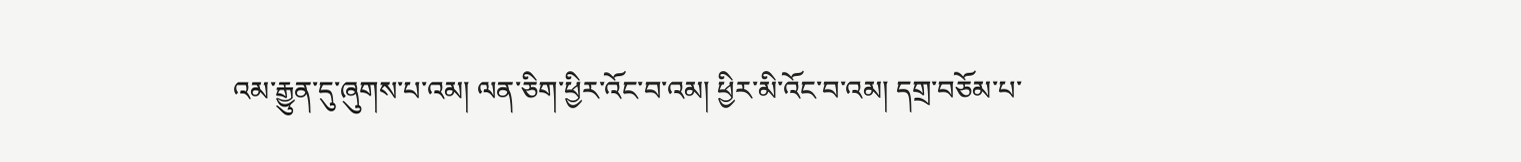འམ་རྒྱུན་དུ་ཞུགས་པ་འམ། ལན་ཅིག་ཕྱིར་འོང་བ་འམ། ཕྱིར་མི་འོང་བ་འམ། དགྲ་བཅོམ་པ་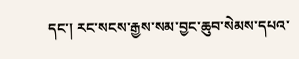དང་། རང་སངས་རྒྱས་སམ་བྱང་ཆུབ་སེམས་དཔའ་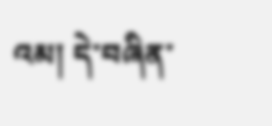འམ། དེ་བཞིན་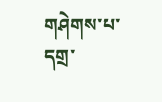གཤེགས་པ་དགྲ་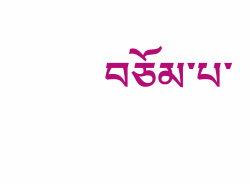བཅོམ་པ་